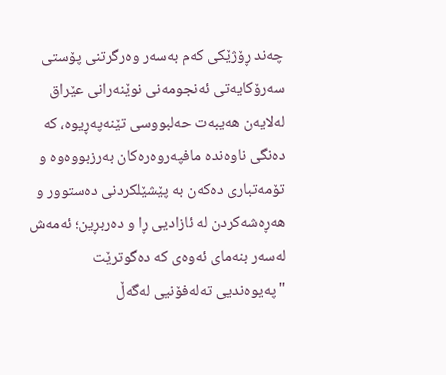چەند ڕۆژێکی کەم بەسەر وەرگرتنی پۆستی سەرۆکایەتی ئەنجومەنی نوێنەرانی عێراق لەلایەن هەیبەت حەلبووسی تێنەپەڕیوە، کە دەنگی ناوەندە مافپەروەرەکان بەرزبووەوە و تۆمەتباری دەکەن بە پێشێلکردنی دەستوور و هەڕەشەکردن لە ئازادیی ڕا و دەربڕین؛ ئەمەش لەسەر بنەمای ئەوەی کە دەگوترێت "پەیوەندیی تەلەفۆنیی لەگەڵ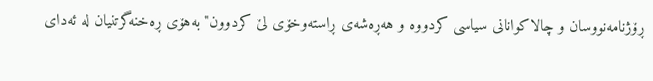ڕۆژنامەنووسان و چالاکوانانی سیاسی کردووە و هەڕەشەی ڕاستەوخۆی لێ کردوون" بەهۆی ڕەخنەگرتنیان لە ئەدای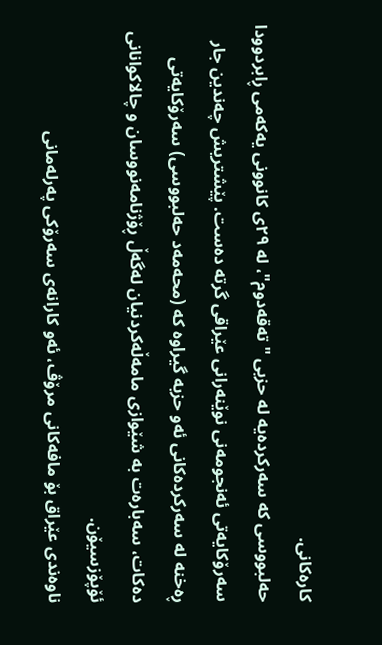کارەکانی.
حەلبووسی کە سەرکردەیە لە حزبی "تەقەدوم"، لە ٢٩ی کانوونی یەکەمی ڕابردوودا سەرۆکایەتی ئەنجومەنی نوێنەرانی عێراقی گرتە دەست. پێشتریش چەندین جار ڕەخنە لە سەرکردەکانی ئەو حزبە گیراوە کە (محەمەد حەلبووسی) سەرۆکایەتی دەکات، سەبارەت بە شێوازی مامەڵەکردنیان لەگەڵ ڕۆژنامەنووسان و چالاکوانانی ئۆپۆزسیۆن.
ناوەندی عێراق بۆ مافەکانی مرۆڤ، ئەو کارانەی سەرۆکی پەرلەمانی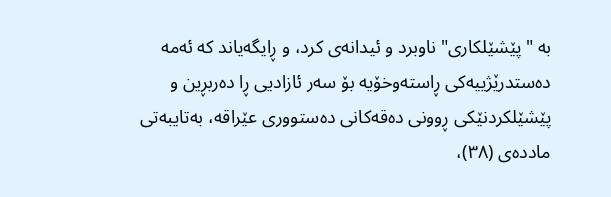بە "پێشێلکاری" ناوبرد و ئیدانەی کرد، و ڕایگەیاند کە ئەمە دەستدرێژییەکی ڕاستەوخۆیە بۆ سەر ئازادیی ڕا دەربڕین و پێشێلکردنێکی ڕوونی دەقەکانی دەستووری عێراقە، بەتایبەتی ماددەی (٣٨)،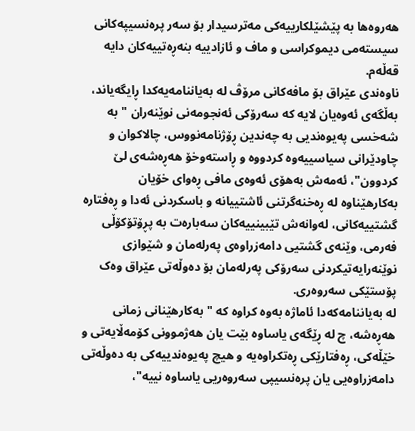هەروەها بە پێشێلکارییەکی مەترسیدار بۆ سەر پرەنسیپەکانی سیستەمی دیموکراسی و ماف و ئازادییە بنەڕەتییەکان دایە قەڵەم.
ناوەندی عێراق بۆ مافەکانی مرۆڤ لە بەیاننامەیەکدا ڕایگەیاند، بەڵگەی ئەوەیان لایە کە سەرۆکی ئەنجومەنی نوێنەران "بە شەخسی پەیوەندیی بە چەندین ڕۆژنامەنووس، چالاکوان و چاودێرانی سیاسییەوە کردووە و ڕاستەوخۆ هەڕەشەی لێ کردوون"، ئەمەش بەهۆی ئەوەی مافی ڕەوای خۆیان بەکارهێناوە لە ڕەخنەگرتنی ئاشتییانە و باسکردنی ئەدا و ڕەفتارە گشتییەکانی، لەوانەش تێبینییەکان سەبارەت بە پڕۆتۆکۆڵی فەرمی، وێنەی گشتیی دامەزراوەی پەرلەمان و شێوازی نوێنەرایەتیکردنی سەرۆکی پەرلەمان بۆ دەوڵەتی عێراق وەک پۆستێکی سەروەری.
لە بەیاننامەکەدا ئاماژە بەوە کراوە کە "بەکارهێنانی زمانی هەڕەشە، چ لە ڕێگەی یاساوە بێت یان هەژموونی کۆمەڵایەتی و خێڵەکی، ڕەفتارێکی ڕەتکراوەیە و هیچ پەیوەندییەکی بە دەوڵەتی دامەزراوەیی یان پرەنسیپی سەروەریی یاساوە نییە"،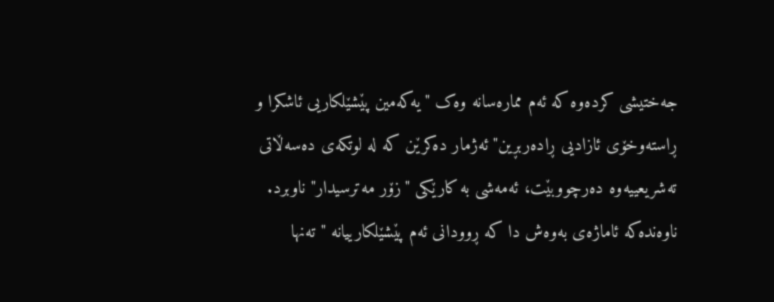جەختیشی کردەوە کە ئەم ممارەسانە وەک "یەکەمین پێشێلکاریی ئاشکرا و ڕاستەوخۆی ئازادیی ڕادەربڕین" ئەژمار دەکرێن کە لە لوتکەی دەسەڵاتی تەشریعییەوە دەرچووبێت، ئەمەشی بە کارێکی "زۆر مەترسیدار" ناوبرد.
ناوەندەکە ئاماژەی بەوەش دا کە ڕوودانی ئەم پێشێلکارییانە "تەنها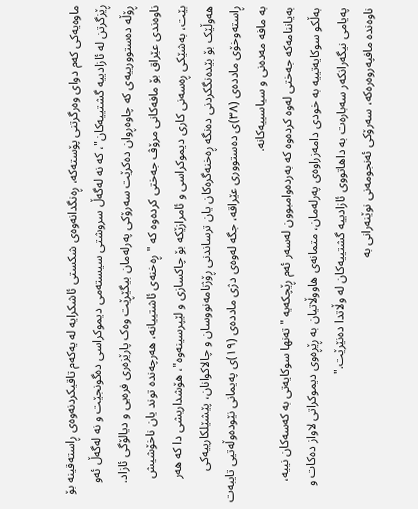ماوەیەکی کەم دوای وەرگرتنی پۆستەکە، ڕەنگدانەوەی شکستی ئاشکرایە لە یەکەم تاقیکردنەوەی ڕاستەقینە بۆ ڕێزگرتن لە ئازادییە گشتییەکان"، کە نە لەگەڵ سروشتی سیستەمی دیموکراسی دەگونجێت و نە لەگەڵ ئەو ڕۆڵە دەستوورییەی کە چاوەڕوان دەکرێت سەرۆکی پەرلەمان بیگێڕێت وەک پارێزەری فرەیی و دیالۆگی ئازاد.
ناوەندی عێراق بۆ مافەکانی مرۆڤ جەختی کردەوە کە "ڕەخنەی ئاشتییانە، هەرچەندە توند یان ناخۆشیش بێت، بەشێکی ڕەسەنی کاری دیموکراسی و ئامرازێکە بۆ چاکسازی و لێپرسینەوە"، هۆشداریشی دا کە هەر هەوڵێک بۆ بێدەنگکردنی دەنگە ڕەخنەگرەکان یان ترساندنی ڕۆژنامەنووسان و چالاکوانان، پێشێلکارییەکی ڕاستەوخۆی ماددەی (٣٨)ی دەستووری عێراقە، جگە لەوەی دژی ماددەی (١٩)ی پەیمانی نێودەوڵەتیی تایبەت بە مافە مەدەنی و سیاسییەکانە.
بەیاننامەکە جەختی لەوە کردەوە کە بەردەوامبوون لەسەر ئەم ڕێچکەیە "تەنها سوکایەتی بە کەسەکان نییە، بەڵکو سوکایەتییە بە خودی دامەزراوەی پەرلەمان، متمانەی هاووڵاتیان بە ڕێڕەوی دیموکراتی لاواز دەکات و پەیامی نیگەرانکەر سەبارەت بە داهاتووی ئازادییە گشتییەکان لە وڵاتدا دەنێرێت."
ناوەندە مافپەروەرەکە، سەرۆکی ئەنجومەنی نوێنەرانی بە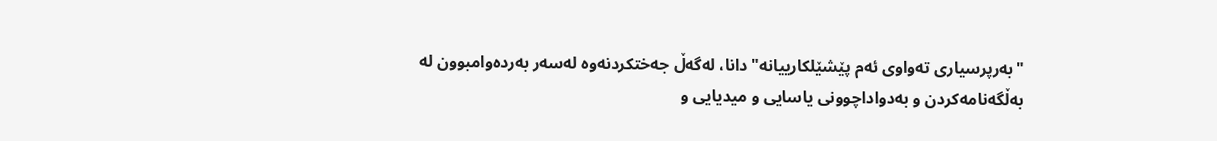"بەرپرسیاری تەواوی ئەم پێشێلکارییانە" دانا، لەگەڵ جەختکردنەوە لەسەر بەردەوامبوون لە بەڵگەنامەکردن و بەدواداچوونی یاسایی و میدیایی و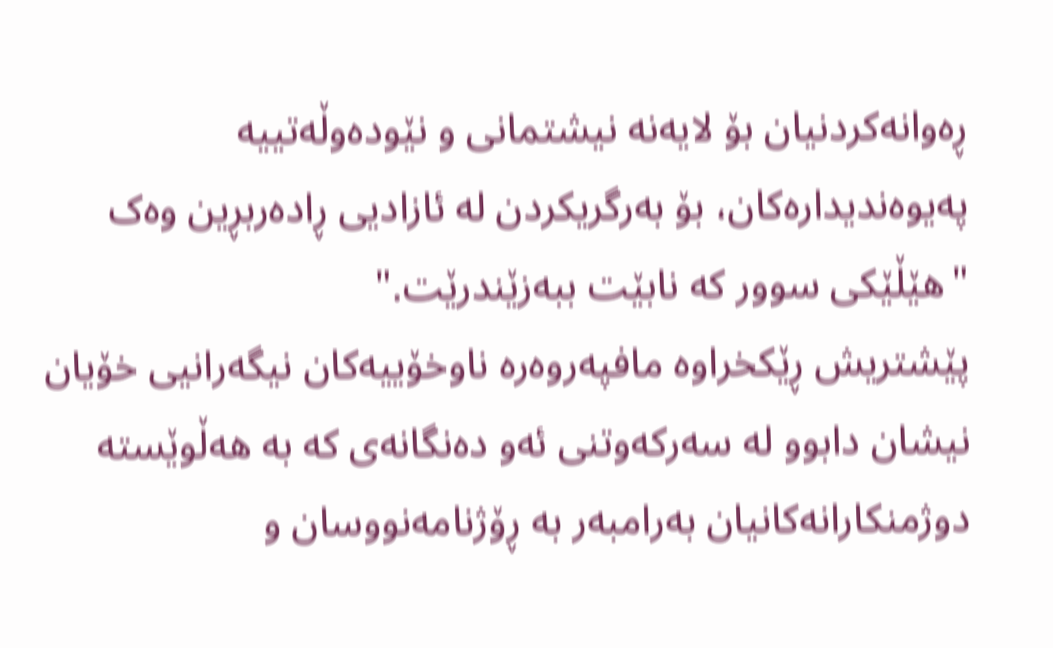ڕەوانەکردنیان بۆ لایەنە نیشتمانی و نێودەوڵەتییە پەیوەندیدارەکان، بۆ بەرگریکردن لە ئازادیی ڕادەربڕین وەک "هێڵێکی سوور کە نابێت ببەزێندرێت."
پێشتریش ڕێکخراوە مافپەروەرە ناوخۆییەکان نیگەرانیی خۆیان نیشان دابوو لە سەرکەوتنی ئەو دەنگانەی کە بە هەڵوێستە دوژمنکارانەکانیان بەرامبەر بە ڕۆژنامەنووسان و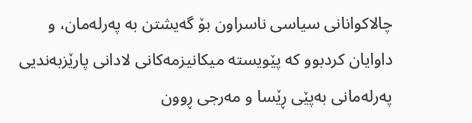چالاکوانانی سیاسی ناسراون بۆ گەیشتن بە پەرلەمان، و داوایان کردبوو کە پێویستە میکانیزمەکانی لادانی پارێزبەندیی پەرلەمانی بەپێی ڕێسا و مەرجی ڕوون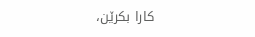کارا بکرێن،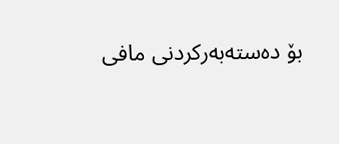بۆ دەستەبەرکردنی مافی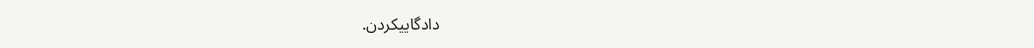دادگاییکردن.